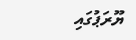ޔޫރަޕުގައި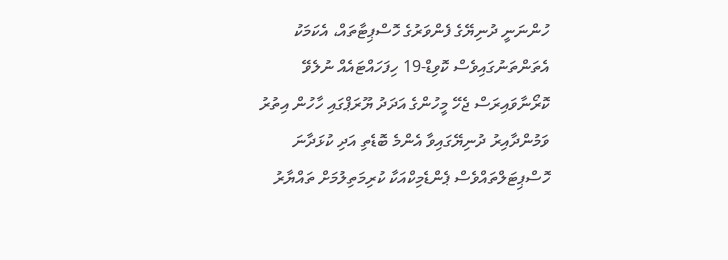ހުންނަނީ ދުނިޔޭގެ ފެންވަރުގެ ހޮސްޕިޓާތައް، އެކަމަކު އެތަންތަނުގައިވެސް ކޮވިޑް-19 ހިފަހައްޓައެއް ނުލެވޭ
ކޮރޯނާވައިރަސް ޖެހޭ މީހުންގެ އަދަދު ޔޫރަޕްގައި ހާހުން އިތުރު ވަމުންދާއިރު ދުނިޔޭގައިވާ އެންމެ ބޮޑެތި އަދި ކުޅަދާނަ ހޮސްޕިޓަލްތައްވެސް ޕެންޑެމިކްއަކާ ކުރިމަތިލުމަށް ތައްޔާރު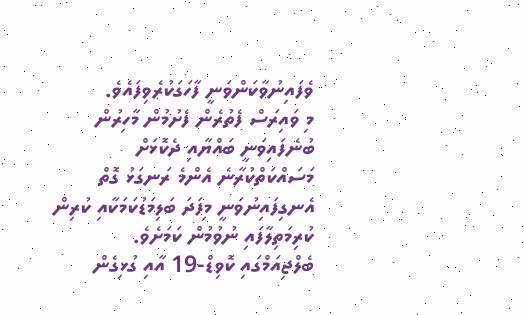ވެފައިނުވާކަންވަނީ ފާހަގަކުރެވިފައެވެ.
މި ވައިރަސް ފެތުރެން ފެށުމުން މާހިރުން ބުނެފައިވަނީ ބައްޔާއި ދެކޮޅަށް މަސައްކަތްކުރާނެ އެންމެ ރަނގަޅު ގޮތް އެނގިފައިނުވަނީ މިފަދަ ބަލިމަޑުކަމަކާއި ކުރިން ކުރިމަތިލާފައި ނުވުމުން ކަމަށެވެ.
ބެލްޖިއަމްގައި ކޮވިޑް-19 އާއި ގުޅިގެން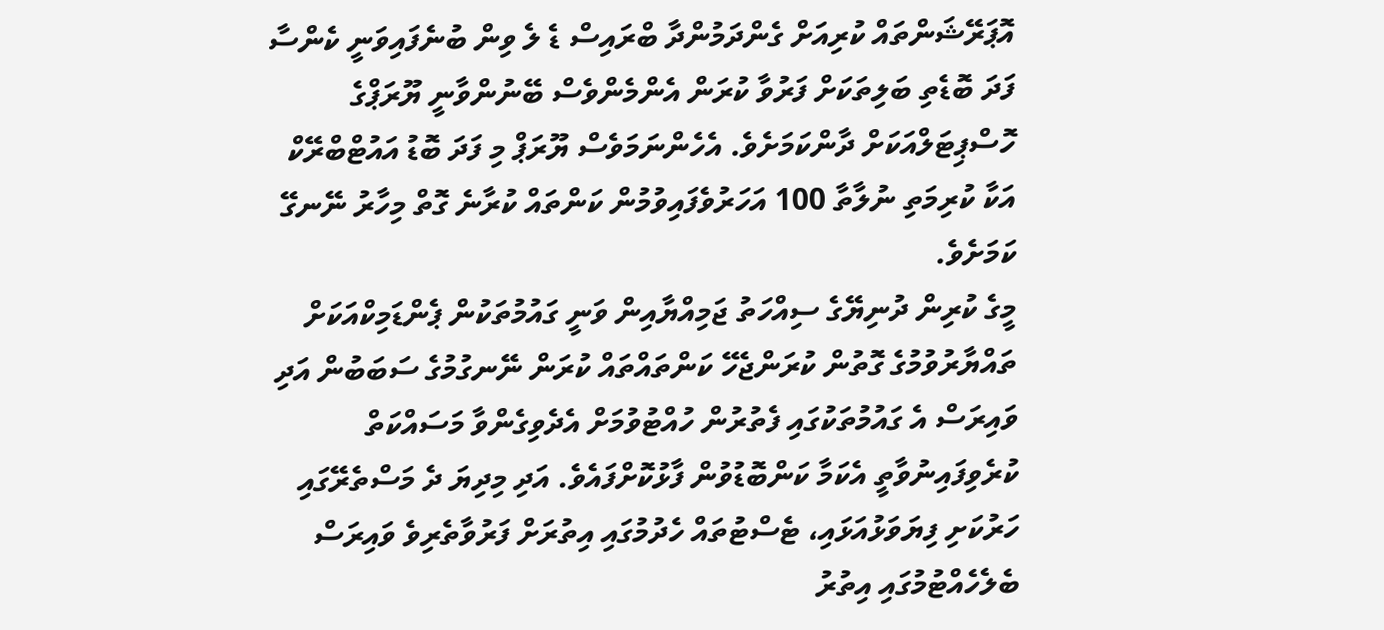އޮޕަރޭޝަންތައް ކުރިއަށް ގެންދަމުންދާ ބްރައިސް ޑެ ލެ ވިން ބުނެފައިވަނީ ކެންސާ ފަދަ ބޮޑެތި ބަލިތަކަށް ފަރުވާ ކުރަން އެންމެންވެސް ބޭނުންވާނީ ޔޫރަޕްގެ ހޮސްޕިޓަލްއަކަށް ދާންކަމަށެވެ. އެހެންނަމަވެސް ޔޫރަޕް މި ފަދަ ބޮޑު އައުޓްބްރޭކް އަކާ ކުރިމަތި ނުލާތާ 100 އަހަރުވެފައިވުމުން ކަންތައް ކުރާނެ ގޮތް މިހާރު ނޭނގޭ ކަމަށެވެ.
މީގެ ކުރިން ދުނިޔޭގެ ސިއްހަތު ޖަމިއްޔާއިން ވަނީ ގައުމުތަކުން ޕެންޑަމިކްއަކަށް ތައްޔާރުވުމުގެ ގޮތުން ކުރަންޖެހޭ ކަންތައްތައް ކުރަން ނޭނގުމުގެ ސަބަބުން އަދި ވައިރަސް އެ ގައުމުތަކުގައި ފެތުރުން ހުއްޓުވުމަށް އެދެވިގެންވާ މަސައްކަތް ކުރެވިފައިނުވާތީ އެކަމާ ކަންބޮޑުވުން ފާޅުކޮށްފައެވެ. އަދި މިދިޔަ ދެ މަސްތެރޭގައި ހަރުކަށި ފިޔަވަޅުއަޅައި، ޓެސްޓުތައް ހެދުމުގައި އިތުރަށް ފަރުވާތެރިވެ ވައިރަސް ބެލެހެއްޓުމުގައި އިތުރު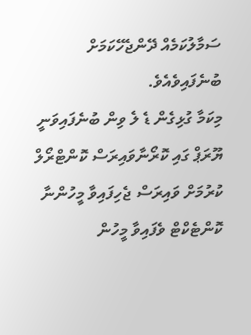ސަމާލުކަމެއް ދޭންޖެހޭކަމަށް ބުނެފައިވެއެވެ.
މިކަމާ ގުޅިގެން ޑެ ލެ ވިން ބުނެފައިވަނީ ޔޫރަޕް ގައި ކޮރޯނާވައިރަސް ކޮންޓްރޯލް ކުރުމަށް ވައިރަސް ޖެހިފައިވާ މީހުންނާ ކޮންޓެކްޓް ވެފައިވާ މީހުން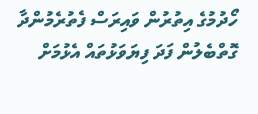ހޯދުމުގެ އިތުރުން ވައިރަސް ފެތުރެމުންދާ ގޮތްބެލުން ފަދަ ފިޔަވަޅުތައް އެޅުމަށް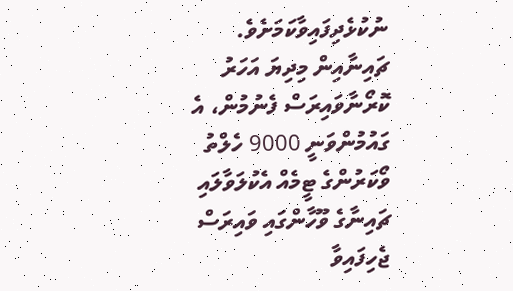ނުކުޅެދިފައިވާކަމަށެވެ.
ޗައިނާއިން މިދިޔަ އަހަރު ކޮރޯނާވައިރަސް ފެނުމުން، އެ ގައުމުންވަނީ 9000 ހެލްތު ވޯކަރުންގެ ޓީމެއް އެކުލަވާލައި ޗައިނާގެ ވޫހާންގައި ވައިރަސް ޖެހިފައިވާ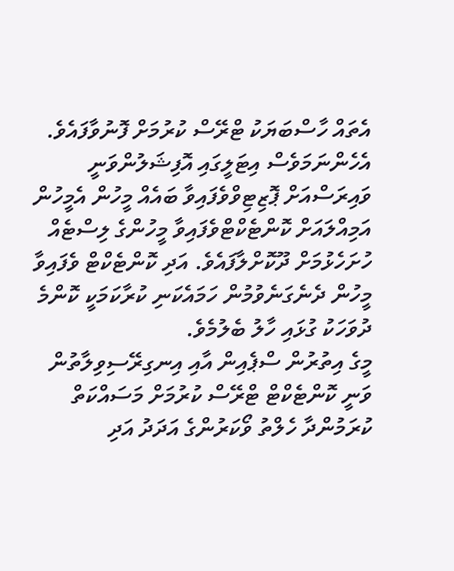އެތައް ހާސްބަޔަކު ޓްރޭސް ކުރުމަށް ފޮނުވާފައެވެ.
އެހެންނަމަވެސް އިޓަލީގައި އޮފިޝަލުންވަނީ ވައިރަސްއަށް ޕޮޒިޓިވްވެފައިވާ ބައެއް މީހުން އެމީހުން އަމިއްލައަށް ކޮންޓެކްޓްވެފައިވާ މީހުންގެ ލިސްޓެއް ހުށަހެޅުމަށް ދޫކޮށްލާފައެވެ. އަދި ކޮންޓެކްޓް ވެފައިވާ މީހުން ދެނެގަނެވުމުން ހަމައެކަނި ކުރާކަމަކީ ކޮންމެ ދުވަހަކު ގުޅައި ހާލު ބެލުމެވެ.
މީގެ އިތުރުން ސްޕެއިން އާއި އިނގިރޭސިވިލާތުން ވަނީ ކޮންޓެކްޓް ޓްރޭސް ކުރުމަށް މަސައްކަތް ކުރަމުންދާ ހެލްތު ވޯކަރުންގެ އަދަދު އަދި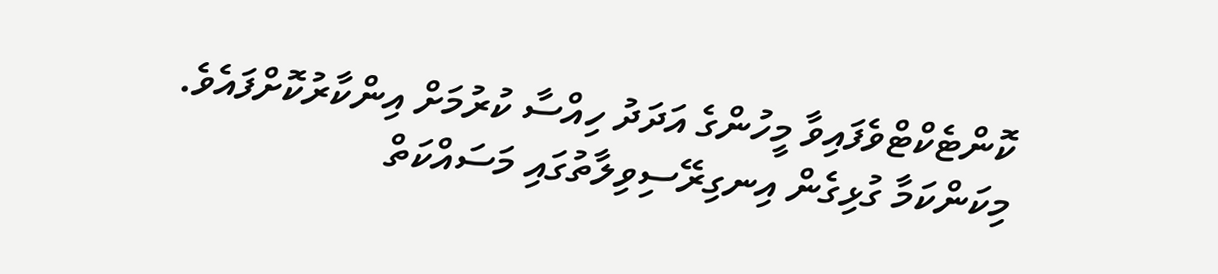ކޮންޓެކްޓްވެފައިވާ މީހުންގެ އަދަދު ހިއްސާ ކުރުމަށް އިންކާރުކޮށްފައެވެ.
މިކަންކަމާ ގުޅިގެން އިނގިރޭސިވިލާތުގައި މަސައްކަތް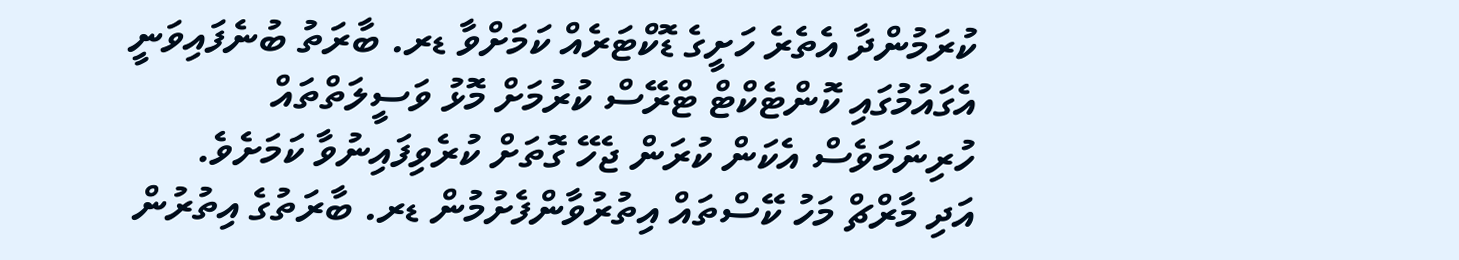ކުރަމުންދާ އެތެރެ ހަށީގެ ޑޮކްޓަރެއް ކަމަށްވާ ޑރ. ބާރަތު ބުނެފައިވަނީ އެގައުމުގައި ކޮންޓެކްޓް ޓްރޭސް ކުރުމަށް މޮޅު ވަސީލަތްތައް ހުރިނަމަވެސް އެކަން ކުރަން ޖެހޭ ގޮތަށް ކުރެވިފައިނުވާ ކަމަށެވެ.
އަދި މާރްޗް މަހު ކޭސްތައް އިތުރުވާންފެށުމުން ޑރ. ބާރަތުގެ އިތުރުން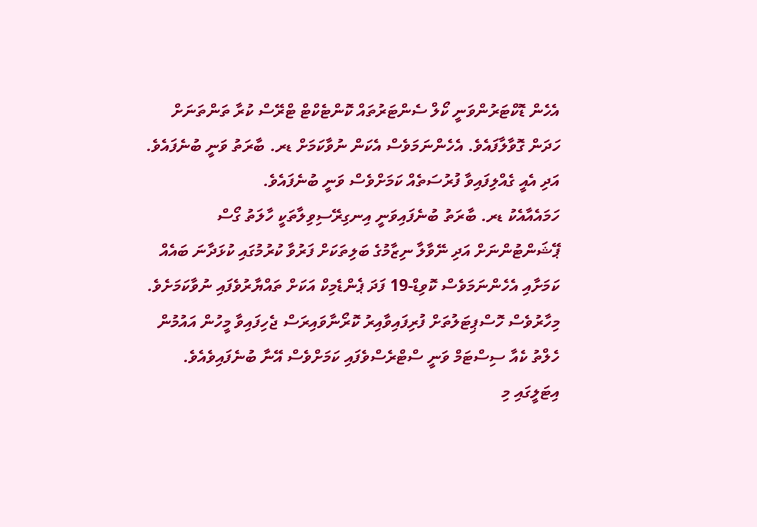އެހެން ޑޮކްޓަރުންވަނީ ކޯލް ސެންޓަރުތައް ކޮންޓެކްޓް ޓްރޭސް ކުރާ ތަންތަނަށް ހަދަން ގޮވާލާފައެވެ. އެހެންނަމަވެސް އެކަން ނުވާކަމަށް ޑރ. ބާރަތު ވަނީ ބުނެފައެވެ. އަދި އެއީ ގެއްލިފައިވާ ފުރުސަތެއް ކަމަށްވެސް ވަނީ ބުނެފައެވެ.
ހަމައެއާއެކު ޑރ. ބާރަތު ބުނެފައިވަނީ އިނގިރޭސިވިލާތަކީ ހާލަތު ގޯސް ޕޭޝަންޓުންނަށް އަދި ނޭވާލާ ނިޒާމުގެ ބަލިތަކަށް ފަރުވާ ކުރުމުގައި ކުޅަދާނަ ބައެއް ކަމަށާއި އެހެންނަމަވެސް ކޮވިޑް-19 ފަދަ ޕެންޑެމިކް އަކަށް ތައްޔާރުވެފައި ނުވާކަމަށެވެ. މިހާރުވެސް ހޮސްޕިޓަލުތަށް ފުރިފައިވާއިރު ކޮރޯނާވައިރަސް ޖެހިފައިވާ މީހުން އައުމުން ހެލްތު ކެއާ ސިސްޓަމް ވަނީ ސްޓްރެސްވެފައި ކަމަށްވެސް އޭނާ ބުނެފައިވެއެވެ.
އިޓަލީގައި މި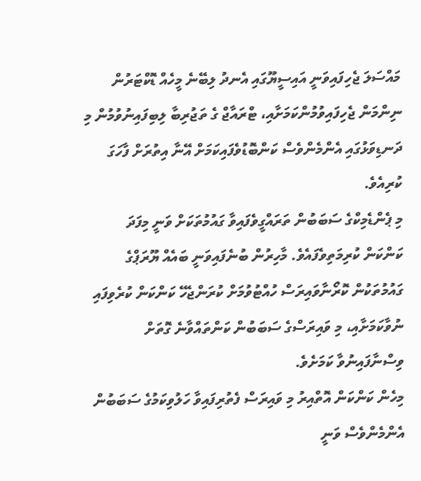މައްސަލަ ޖެހިފައިވަނީ އައިސީޔޫގައި އެނދު ލިބޭނެ މީހެއް ޑޮކްޓަރުން ނިންމަން ޖެހިފައިވުމުންކަމަށާއި، ޓްރައާޖް ގެ ތަޖުރިބާ ލިބިފައިނުވުމުން މި ދަނޑިވަޅުގައި އެންމެންވެސް ކަންބޮޑުވެފައިކަމަށް އޭނާ އިތުރަށް ފާހަގަ ކުރިއެވެ.
މި ޕެންޑެމިކްގެ ސަބަބުން ތަރައްގީވެފައިވާ ގައުމުތަކަށް ވަނީ މިފަދަ ކަންކަން ކުރިމަތިވެފައެވެ. މާހިރުން ބުނެފައިވަނީ ބައެއް ޔޫރަޕްގެ ގައުމުތަކުން ކޮރޯނާވައިރަސް ހުއްޓުވުމަށް ކުރަންޖެހޭ ކަންކަން ކުރެވިފައި ނުވާކަމަށާއި، މި ވައިރަސްގެ ސަބަބުން ކަންތައްވާނެ ގޮތަށް ވިސްނާފައިނުވާ ކަމަށެވެ.
މިހެން ކަންކަން އޮތްއިރު މި ވައިރަސް ފެތުރިފައިވާ ހަލުވިކަމުގެ ސަބަބުން އެންމެންވެސް ވަނީ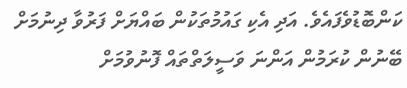ކަންބޮޑުވެފައެވެ. އަދި އެކި ގައުމުތަކުން ބައްޔަށް ފަރުވާ ދިނުމަށް ބޭނުން ކުރަމުން އަންނަ ވަސީލަތްތައް ފޮނުވުމަށް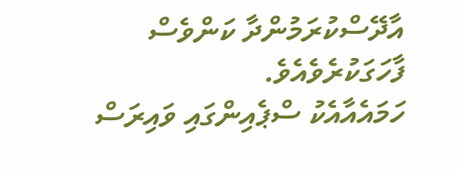އާދޭސްކުރަމުންދާ ކަންވެސް ފާހަގަކުރެވެއެވެ.
ހަމައެއާއެކު ސްޕެއިންގައި ވައިރަސް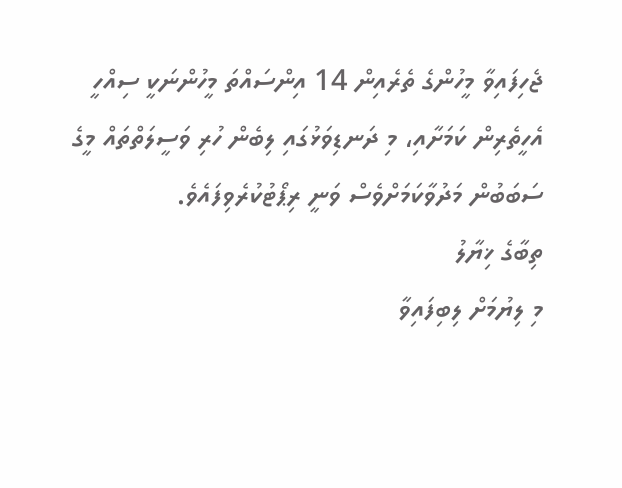ޖެހިފައިވާ މީހުންގެ ތެރެއިން 14 އިންސައްތަ މީހުންނަކީ ސިއްހީ އެހީތެރިން ކަމަށާއި، މި ދަނޑިވަޅުގައި ލިބެން ހުރި ވަސީލަތްތައް މީގެ ސަބަބުން މަދުވާކަމަށްވެސް ވަނީ ރިޕޯޓުކުރެވިފައެވެ.
ތިބާގެ ޚިޔާލު
މި ލިޔުމަށް ލިބިފައިވާ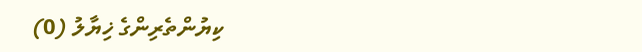ކިޔުންތެރިންގެ ޚިޔާލު (0)